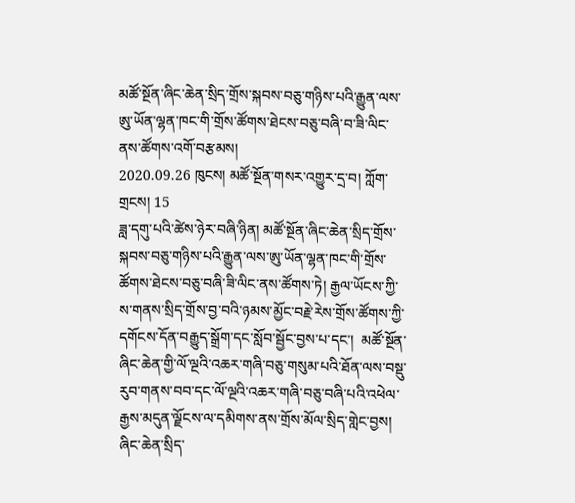མཚོ་སྔོན་ཞིང་ཆེན་སྲིད་གྲོས་སྐབས་བཅུ་གཉིས་པའི་རྒྱུན་ལས་ཨུ་ཡོན་ལྷན་ཁང་གི་གྲོས་ཚོགས་ཐེངས་བཅུ་བཞི་བ་ཟི་ལིང་ནས་ཚོགས་འགོ་བརྩམས།
2020.09.26 ཁུངས། མཚོ་སྔོན་གསར་འགྱུར་དྲ་བ། ཀློག་གྲངས། 15
ཟླ་དགུ་པའི་ཚེས་ཉེར་བཞི་ཉིན། མཚོ་སྔོན་ཞིང་ཆེན་སྲིད་གྲོས་སྐབས་བཅུ་གཉིས་པའི་རྒྱུན་ལས་ཨུ་ཡོན་ལྷན་ཁང་གི་གྲོས་ཚོགས་ཐེངས་བཅུ་བཞི་ཟི་ལིང་ནས་ཚོགས་ཏེ། རྒྱལ་ཡོངས་ཀྱི་ས་གནས་སྲིད་གྲོས་བྱ་བའི་ཉམས་མྱོང་བརྗེ་རེས་གྲོས་ཚོགས་ཀྱི་དགོངས་དོན་བརྒྱུད་སྒྲོག་དང་སློབ་སྦྱོང་བྱས་པ་དང་།  མཚོ་སྔོན་ཞིང་ཆེན་གྱི་ལོ་ལྔའི་འཆར་གཞི་བཅུ་གསུམ་པའི་ཐོན་ལས་བསྡུ་རུབ་གནས་བབ་དང་ལོ་ལྔའི་འཆར་གཞི་བཅུ་བཞི་པའི་འཕེལ་རྒྱས་མདུན་ལྗོངས་ལ་དམིགས་ནས་གྲོས་མོལ་སྲིད་གླེང་བྱས།
ཞིང་ཆེན་སྲིད་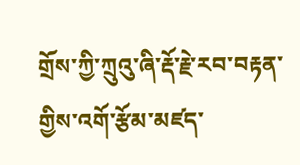གྲོས་ཀྱི་ཀྲུའུ་ཞི་རྡོ་རྗེ་རབ་བརྟན་གྱིས་འགོ་རྩོམ་མཛད་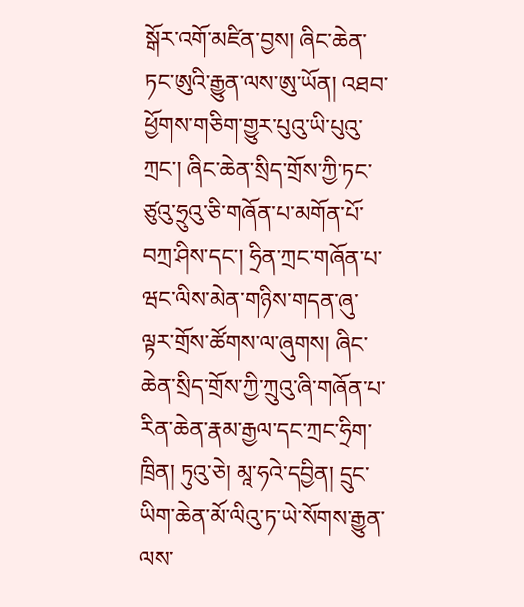སྒོར་འགོ་མཛིན་བྱས། ཞིང་ཆེན་ཏང་ཨུའི་རྒྱུན་ལས་ཨུ་ཡོན། འཐབ་ཕྱོགས་གཅིག་གྱུར་པུའུ་ཡི་པུའུ་ཀྲང་། ཞིང་ཆེན་སྲིད་གྲོས་ཀྱི་ཏང་ཙུའུ་ཧྲུའུ་ཅི་གཞོན་པ་མགོན་པོ་བཀྲ་ཤིས་དང་། ཧྲིན་ཀྲང་གཞོན་པ་ཝང་ལིས་མེན་གཉིས་གདན་ཞུ་ལྟར་གྲོས་ཚོགས་ལ་ཞུགས། ཞིང་ཆེན་སྲིད་གྲོས་ཀྱི་ཀྲུའུ་ཞི་གཞོན་པ་རིན་ཆེན་རྣམ་རྒྱལ་དང་ཀྲང་ཧྲིག་ཁྲིན། ཏུའུ་ཅེ། མཱ་ཧའེ་དབྱིན། དྲུང་ཡིག་ཆེན་མོ་ལིའུ་ཏ་ཡེ་སོགས་རྒྱུན་ལས་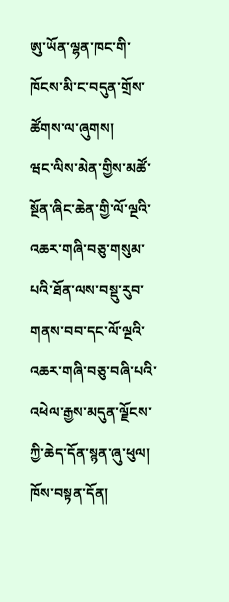ཨུ་ཡོན་ལྷན་ཁང་གི་ཁོངས་མི་ང་བདུན་གྲོས་ཚོགས་ལ་ཞུགས།
ཝང་ལིས་མེན་གྱིས་མཚོ་སྔོན་ཞིང་ཆེན་གྱི་ལོ་ལྔའི་འཆར་གཞི་བཅུ་གསུམ་པའི་ཐོན་ལས་བསྡུ་རུབ་གནས་བབ་དང་ལོ་ལྔའི་འཆར་གཞི་བཅུ་བཞི་པའི་འཕེལ་རྒྱས་མདུན་ལྗོངས་ཀྱི་ཆེད་དོན་སྙན་ཞུ་ཕུལ། ཁོས་བསྟན་དོན།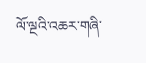ལོ་ལྔའི་འཆར་གཞི་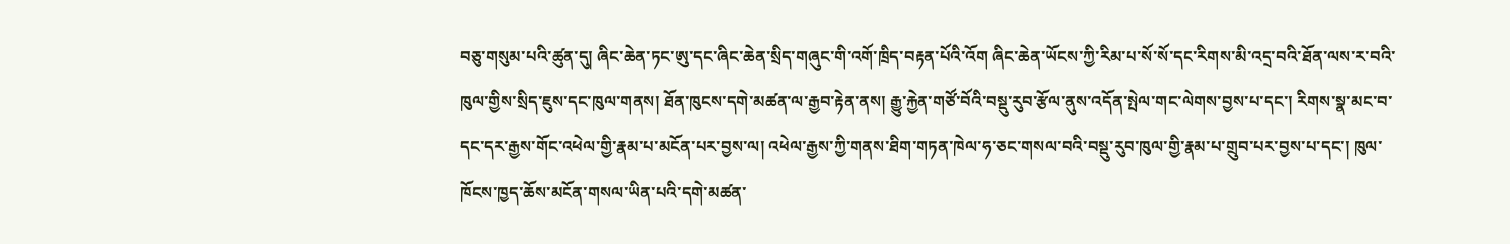བཅུ་གསུམ་པའི་ཚུན་དུ། ཞིང་ཆེན་ཏང་ཨུ་དང་ཞིང་ཆེན་སྲིད་གཞུང་གི་འགོ་ཁྲིད་བརྟན་པོའི་འོག ཞིང་ཆེན་ཡོངས་ཀྱི་རིམ་པ་སོ་སོ་དང་རིགས་མི་འདྲ་བའི་ཐོན་ལས་ར་བའི་ཁུལ་གྱིས་སྲིད་ཇུས་དང་ཁུལ་གནས། ཐོན་ཁུངས་དགེ་མཚན་ལ་རྒྱབ་རྟེན་ནས། རྒྱུ་རྐྱེན་གཙོ་བོའི་བསྡུ་རུབ་རྩོལ་ནུས་འདོན་སྤེལ་གང་ལེགས་བྱས་པ་དང་། རིགས་སྣ་མང་བ་དང་དར་རྒྱས་གོང་འཕེལ་གྱི་རྣམ་པ་མངོན་པར་བྱས་ལ། འཕེལ་རྒྱས་ཀྱི་གནས་ཐིག་གཏན་ཁེལ་ཧ་ཅང་གསལ་བའི་བསྡུ་རུབ་ཁུལ་གྱི་རྣམ་པ་གྲུབ་པར་བྱས་པ་དང་། ཁུལ་ཁོངས་ཁྱད་ཆོས་མངོན་གསལ་ཡིན་པའི་དགེ་མཚན་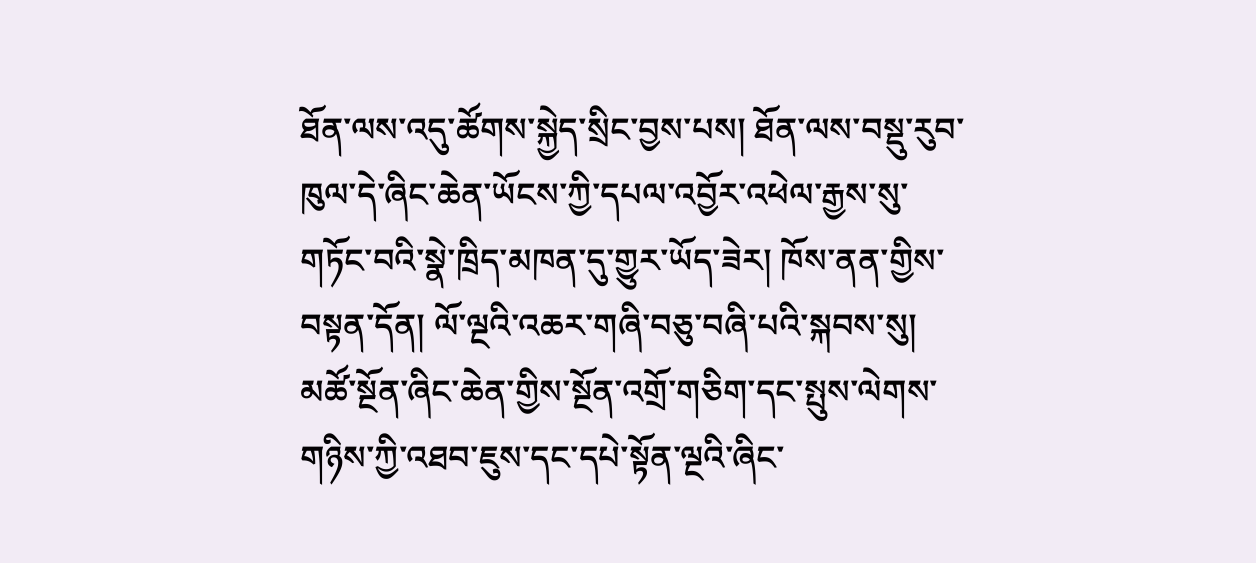ཐོན་ལས་འདུ་ཚོགས་སྐྱེད་སྲིང་བྱས་པས། ཐོན་ལས་བསྡུ་རུབ་ཁུལ་དེ་ཞིང་ཆེན་ཡོངས་ཀྱི་དཔལ་འབྱོར་འཕེལ་རྒྱས་སུ་གཏོང་བའི་སྣེ་ཁྲིད་མཁན་དུ་གྱུར་ཡོད་ཟེར། ཁོས་ནན་གྱིས་བསྟན་དོན། ལོ་ལྔའི་འཆར་གཞི་བཅུ་བཞི་པའི་སྐབས་སུ། མཚོ་སྔོན་ཞིང་ཆེན་གྱིས་སྔོན་འགྲོ་གཅིག་དང་སྤུས་ལེགས་གཉིས་ཀྱི་འཐབ་ཇུས་དང་དཔེ་སྟོན་ལྔའི་ཞིང་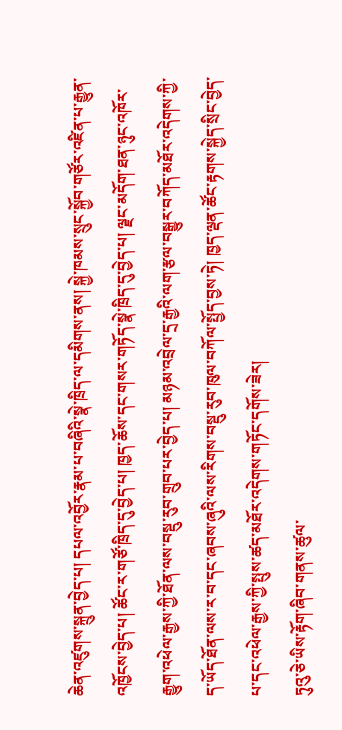ཆེན་འཛུགས་སྐྲུན་བྱེད་པ། དཔལ་འབྱོར་རྣམ་པ་བཞིའི་སྣེ་ཁྲིད་ལ་དམིགས་ནས། སྐྱེ་ཁམས་སྲུང་སྐྱོབ་གཙོར་འཛིན་པ་རྒྱུན་འཁྱོངས་བྱེད་པ། ཚོང་ར་གཙོ་ཁྲིད་དུ་བྱེད་པ། ཁྱད་ཆོས་དང་གསར་གཏོད་སྣེ་ཁྲིད་དུ་བྱེད་པ། ལྗང་མདོག་ཐན་ཉུང་འཁོར་རྒྱུག་འཕེལ་རྒྱས་ཀྱི་ཐོན་ལས་བསྡུ་རུབ་གྲུབ་པར་བྱེད་པ། མཉམ་འབྲེལ་དྲ་རྒྱའི་ལག་རྩལ་བསྒྱུར་བཀོད་མཐོར་འདེགས་ཀྱི་ད་ཡོད་ཐོན་ལས་ར་བ་དང་ཞབས་ཞུའི་ལས་རིགས་བསྡུ་རུབ་ཁུལ་བཀོལ་སྤྱོད་བྱས་ཏེ། ཁྱད་ལྡན་ཚོང་རྟགས་སྐྱེད་སྲིང་བྱེད་པ་དང་འཕེལ་རྒྱས་ཀྱི་སྤུས་ཚད་མཐོར་འདེགས་གཏོང་དགོས་ཟེར།
ཏུའུ་ཅེ་ཡིས་རྟོག་ཞིབ་གནས་ཚུལ་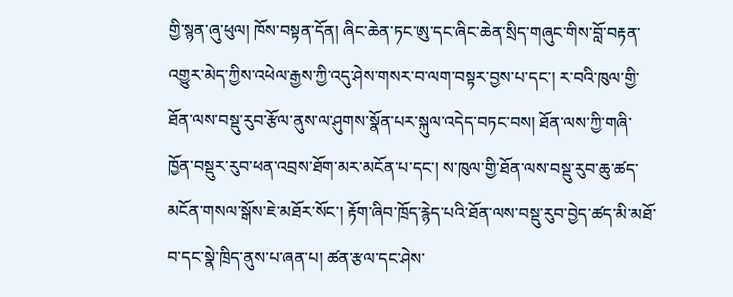གྱི་སྙན་ཞུ་ཕུལ། ཁོས་བསྟན་དོན། ཞིང་ཆེན་ཏང་ཨུ་དང་ཞིང་ཆེན་སྲིད་གཞུང་གིས་བློ་བརྟན་འགྱུར་མེད་ཀྱིས་འཕེལ་རྒྱས་ཀྱི་འདུ་ཤེས་གསར་བ་ལག་བསྟར་བྱས་པ་དང་། ར་བའི་ཁུལ་གྱི་ཐོན་ལས་བསྡུ་རུབ་རྩོལ་ནུས་ལ་ཤུགས་སྣོན་པར་སྐུལ་འདེད་བཏང་བས། ཐོན་ལས་ཀྱི་གཞི་ཁྱོན་བསྡུར་རུབ་ཕན་འབྲས་ཐོག་མར་མངོན་པ་དང་། ས་ཁུལ་གྱི་ཐོན་ལས་བསྡུ་རུབ་ཆུ་ཚད་མངོན་གསལ་སྒོས་ཇེ་མཐོར་སོང་། རྟོག་ཞིབ་ཁྲོད་རྙེད་པའི་ཐོན་ལས་བསྡུ་རུབ་བྱེད་ཚད་མི་མཐོ་བ་དང་སྣེ་ཁྲིད་ནུས་པ་ཞན་པ། ཚན་རྩལ་དང་ཤེས་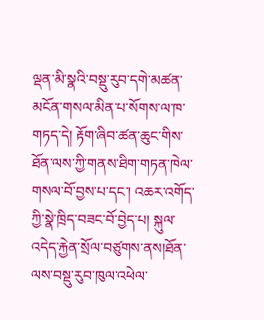ལྡན་མི་སྣའི་བསྡུ་རུབ་དགེ་མཚན་མངོན་གསལ་མིན་པ་སོགས་ལ་ཁ་གཏད་དེ། རྟོག་ཞིབ་ཚན་ཆུང་གིས་ཐོན་ལས་ཀྱི་གནས་ཐིག་གཏན་ཁེལ་གསལ་བོ་བྱས་པ་དང་། འཆར་འགོད་ཀྱི་སྣེ་ཁྲིད་བཟང་བོ་བྱེད་པ། སྐུལ་འདེད་རྐྱེན་སྲོལ་བཙུགས་ནས།ཐོན་ལས་བསྡུ་རུབ་ཁུལ་འཕེལ་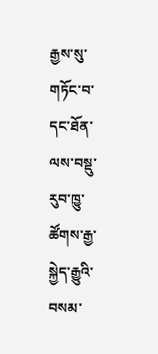རྒྱས་སུ་གཏོང་བ་དང་ཐོན་ལས་བསྡུ་རུབ་ཁྱུ་ཚོགས་རྒྱ་སྐྱེད་རྒྱུའི་བསམ་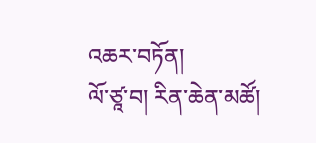འཆར་བཏོན།
ལོ་ཙཱ་བ། རིན་ཆེན་མཚོ།